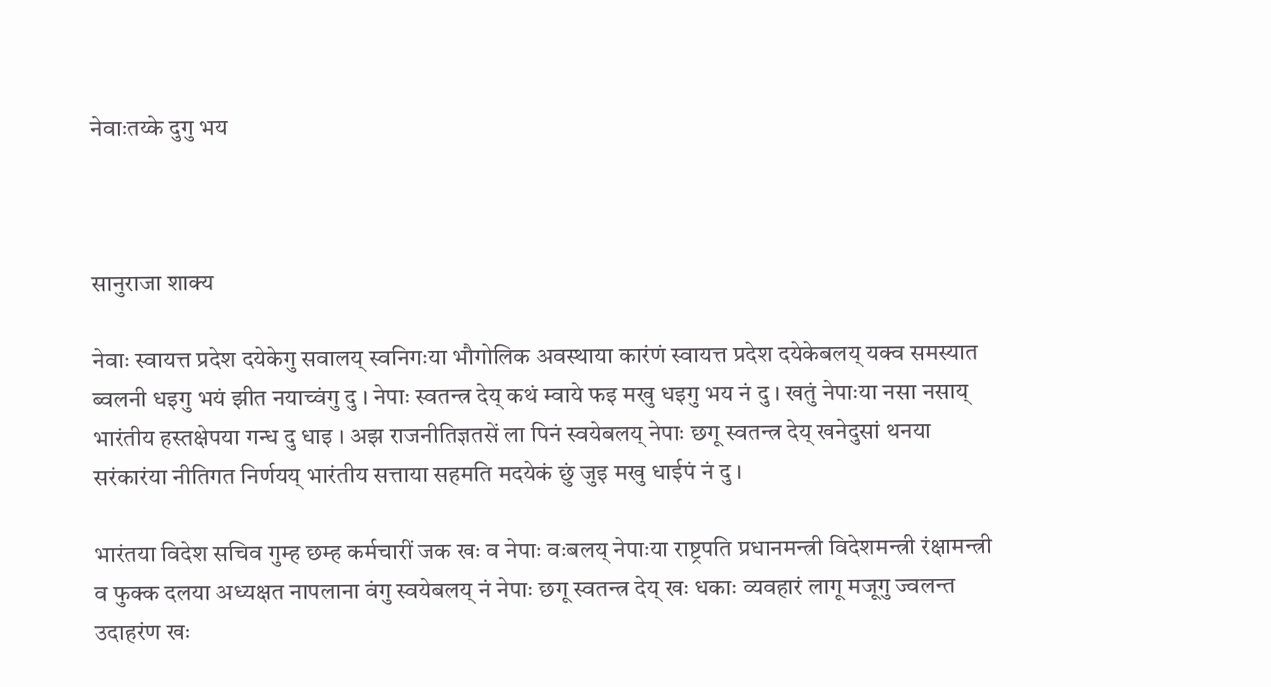नेवाःतय्के दुगु भय



सानुराजा शाक्य

नेवाः स्वायत्त प्रदेश दयेकेगु सवालय् स्वनिगःया भौगोलिक अवस्थाया कारंणं स्वायत्त प्रदेश दयेकेबलय् यक्व समस्यात ब्वलनी धइगु भयं झीत नयाच्वंगु दु । नेपाः स्वतन्त्र देय् कथं म्वाये फइ मखु धइगु भय नं दु । खतुं नेपाःया नसा नसाय् भारंतीय हस्तक्षेपया गन्ध दु धाइ । अझ राजनीतिज्ञतसें ला पिनं स्वयेबलय् नेपाः छगू स्वतन्त्र देय् खनेदुसां थनया सरंकारंया नीतिगत निर्णयय् भारंतीय सत्ताया सहमति मदयेकं छुं जुइ मखु धाईपं नं दु ।

भारंतया विदेश सचिव गुम्ह छम्ह कर्मचारीं जक खः व नेपाः वःबलय् नेपाःया राष्ट्रपति प्रधानमन्त्री विदेशमन्त्री रंक्षामन्त्री व फुक्क दलया अध्यक्षत नापलाना वंगु स्वयेबलय् नं नेपाः छगू स्वतन्त्र देय् खः धकाः व्यवहारं लागू मजूगु ज्वलन्त उदाहरंण खः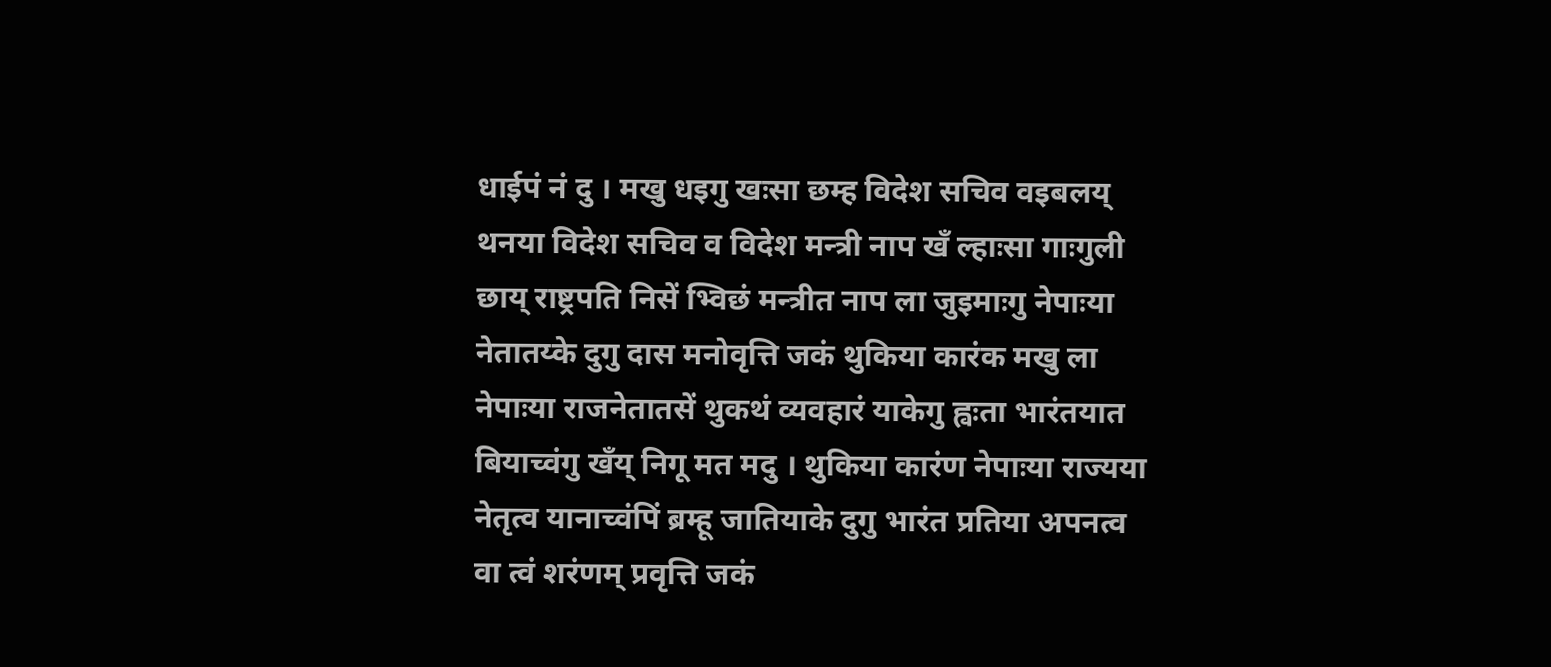धाईपं नं दु । मखु धइगु खःसा छम्ह विदेश सचिव वइबलय् थनया विदेश सचिव व विदेश मन्त्री नाप खँ ल्हाःसा गाःगुली छाय् राष्ट्रपति निसें भ्विछं मन्त्रीत नाप ला जुइमाःगु नेपाःया नेतातय्के दुगु दास मनोवृत्ति जकं थुकिया कारंक मखु ला नेपाःया राजनेतातसें थुकथं व्यवहारं याकेगु ह्वःता भारंतयात बियाच्वंगु खँय् निगू मत मदु । थुकिया कारंण नेपाःया राज्यया नेतृत्व यानाच्वंपिं ब्रम्हू जातियाके दुगु भारंत प्रतिया अपनत्व वा त्वं शरंणम् प्रवृत्ति जकं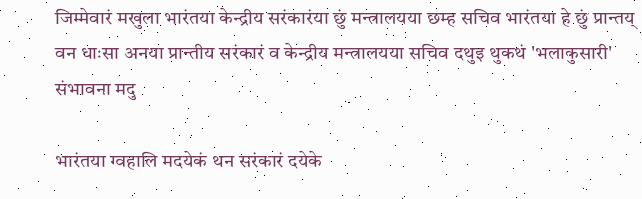जिम्मेवारं मखुला भारंतया केन्द्रीय सरंकारंया छुं मन्त्रालयया छम्ह सचिव भारंतया हे छुं प्रान्तय् वन धाःसा अनया प्रान्तीय सरंकारं व केन्द्रीय मन्त्रालयया सचिव दथुइ थुकथं 'भलाकुसारी' संभावना मदु

भारंतया ग्वहालि मदयेकं थन सरंकारं दयेके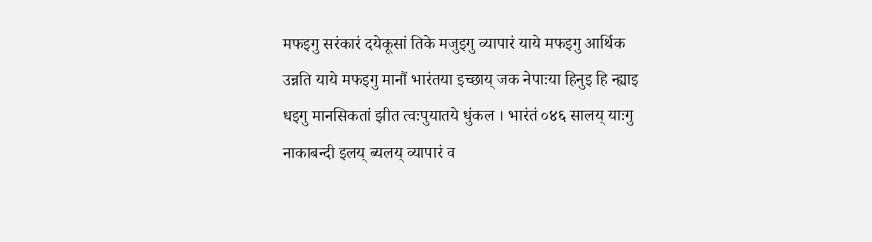मफइगु सरंकारं दयेकूसां तिके मजुइगु व्यापारं याये मफइगु आर्थिक उन्नति याये मफइगु मानौं भारंतया इच्छाय् जक नेपाःया हिनुइ हि न्ह्याइ धइगु मानसिकतां झीत त्वःपुयातये धुंकल । भारंतं ०४६ सालय् याःगु नाकाबन्दी इलय् ब्यलय् व्यापारं व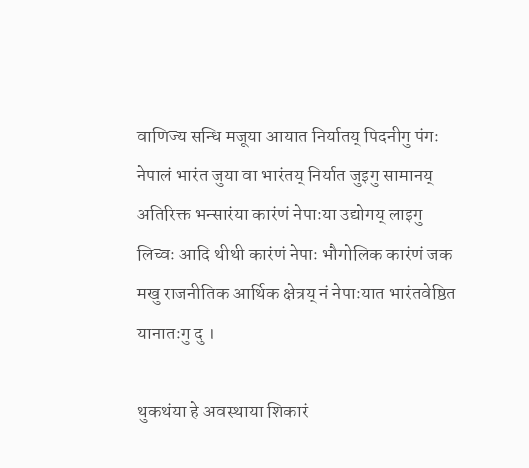वाणिज्य सन्धि मजूया आयात निर्यातय् पिदनीगु पंगः नेपालं भारंत जुया वा भारंतय् निर्यात जुइगु सामानय् अतिरिक्त भन्सारंया कारंणं नेपाःया उद्योगय् लाइगु लिच्वः आदि थीथी कारंणं नेपाः भौगोलिक कारंणं जक मखु राजनीतिक आर्थिक क्षेत्रय् नं नेपाःयात भारंतवेष्ठित यानातःगु दु ।

थुकथंया हे अवस्थाया शिकारं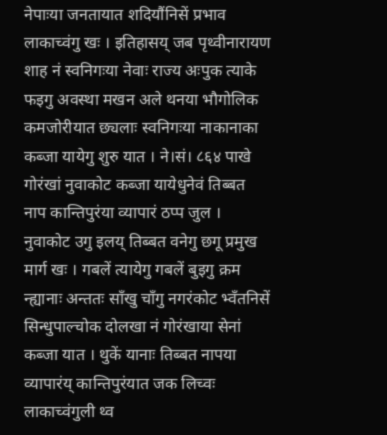नेपाःया जनतायात शदियौंनिसें प्रभाव लाकाच्वंगु खः । इतिहासय् जब पृथ्वीनारायण शाह नं स्वनिगःया नेवाः राज्य अःपुक त्याके फइगु अवस्था मखन अले थनया भौगोलिक कमजोरीयात छ्यलाः स्वनिगःया नाकानाका कब्जा यायेगु शुरु यात । ने।सं। ८६४ पाखे गोरंखां नुवाकोट कब्जा यायेधुनेवं तिब्बत नाप कान्तिपुरंया व्यापारं ठप्प जुल । नुवाकोट उगु इलय् तिब्बत वनेगु छगू प्रमुख मार्ग खः । गबलें त्यायेगु गबलें बुइगु क्रम न्ह्यानाः अन्ततः साँखु चाँगु नगरंकोट भ्वँतनिसें सिन्धुपाल्चोक दोलखा नं गोरंखाया सेनां कब्जा यात । थुकें यानाः तिब्बत नापया व्यापारंय् कान्तिपुरंयात जक लिच्वः लाकाच्वंगुली थ्व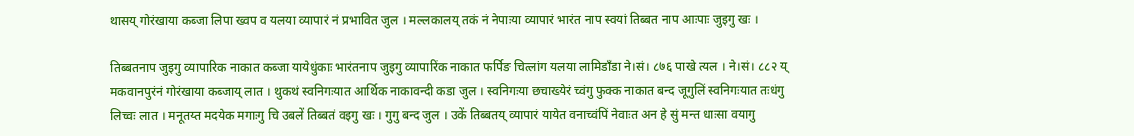थासय् गोरंखाया कब्जा लिपा ख्वप व यलया व्यापारं नं प्रभावित जुल । मल्लकालय् तकं नं नेपाःया व्यापारं भारंत नाप स्वयां तिब्बत नाप आःपाः जुइगु खः ।

तिब्बतनाप जुइगु व्यापारिक नाकात कब्जा यायेधुंकाः भारंतनाप जुइगु व्यापारिंक नाकात फर्पिङ चित्लांग यलया लामिडाँडा ने।सं। ८७६ पाखे त्यल । ने।सं। ८८२ य् मकवानपुरंनं गोरंखाया कब्जाय् लात । थुकथं स्वनिगःयात आर्थिक नाकावन्दी कडा जुल । स्वनिगःया छचाख्येरं च्वंगु फुक्क नाकात बन्द जूगुलिं स्वनिगःयात तःधंगु लिच्वः लात । मनूतय्त मदयेक मगाःगु चि उबलें तिब्बतं वइगु खः । गुगु बन्द जुल । उकें तिब्बतय् व्यापारं यायेत वनाच्वंपिं नेवाःत अन हे सुं मन्त धाःसा वयागु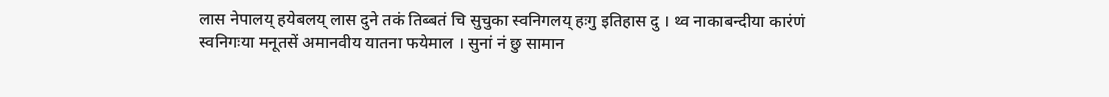लास नेपालय् हयेबलय् लास दुने तकं तिब्बतं चि सुचुका स्वनिगलय् हःगु इतिहास दु । थ्व नाकाबन्दीया कारंणं स्वनिगःया मनूतसें अमानवीय यातना फयेमाल । सुनां नं छु सामान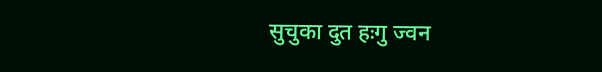सुचुका दुत हःगु ज्वन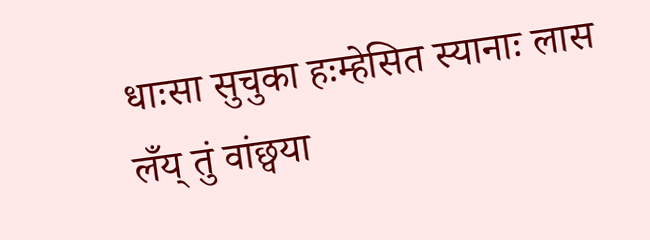धाःसा सुचुका हःम्हेसित स्यानाः लास लँय् तुं वांछ्वया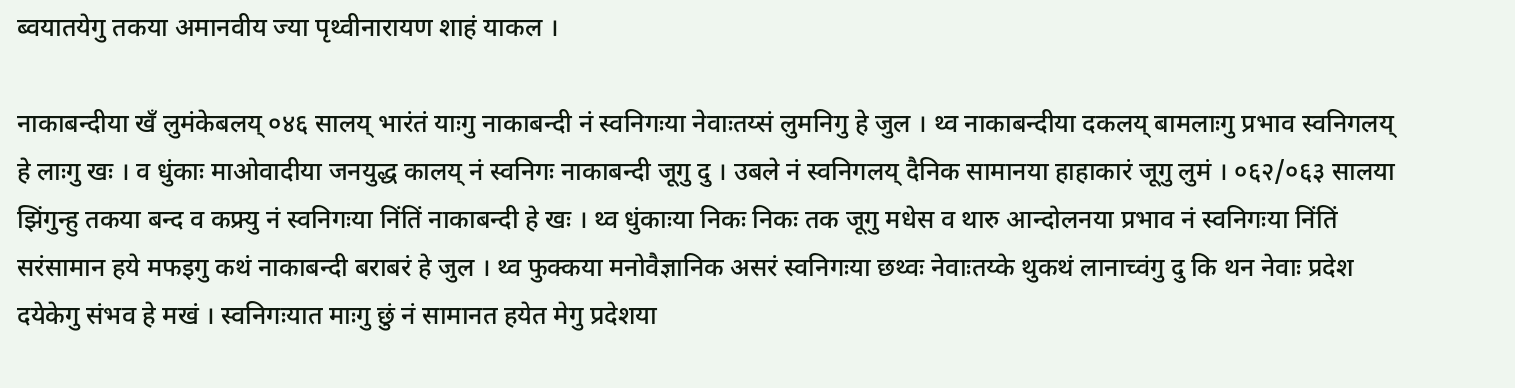ब्वयातयेगु तकया अमानवीय ज्या पृथ्वीनारायण शाहं याकल ।

नाकाबन्दीया खँ लुमंकेबलय् ०४६ सालय् भारंतं याःगु नाकाबन्दी नं स्वनिगःया नेवाःतय्सं लुमनिगु हे जुल । थ्व नाकाबन्दीया दकलय् बामलाःगु प्रभाव स्वनिगलय् हे लाःगु खः । व धुंकाः माओवादीया जनयुद्ध कालय् नं स्वनिगः नाकाबन्दी जूगु दु । उबले नं स्वनिगलय् दैनिक सामानया हाहाकारं जूगु लुमं । ०६२/०६३ सालया झिंगुन्हु तकया बन्द व कफ्र्यु नं स्वनिगःया निंतिं नाकाबन्दी हे खः । थ्व धुंकाःया निकः निकः तक जूगु मधेस व थारु आन्दोलनया प्रभाव नं स्वनिगःया निंतिं सरंसामान हये मफइगु कथं नाकाबन्दी बराबरं हे जुल । थ्व फुक्कया मनोवैज्ञानिक असरं स्वनिगःया छथ्वः नेवाःतय्के थुकथं लानाच्वंगु दु कि थन नेवाः प्रदेश दयेकेगु संभव हे मखं । स्वनिगःयात माःगु छुं नं सामानत हयेत मेगु प्रदेशया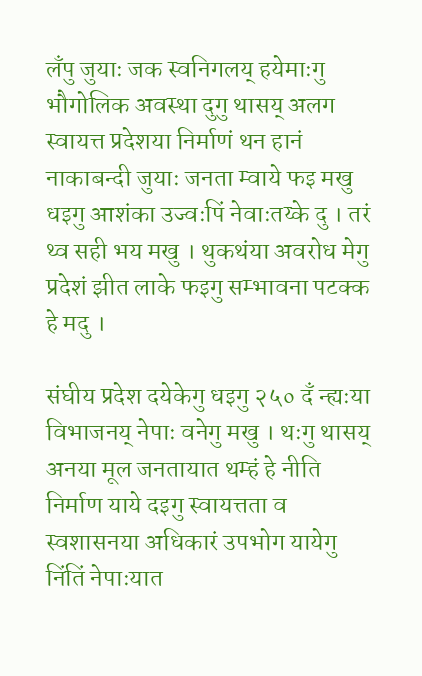लँपु जुयाः जक स्वनिगलय् हयेमाःगु भौगोलिक अवस्था दुगु थासय् अलग स्वायत्त प्रदेशया निर्माणं थन हानं नाकाबन्दी जुयाः जनता म्वाये फइ मखु धइगु आशंका उज्वःपिं नेवाःतय्के दु । तरं थ्व सही भय मखु । थुकथंया अवरोध मेगु प्रदेशं झीत लाके फइगु सम्भावना पटक्क हे मदु ।

संघीय प्रदेश दयेकेगु धइगु २५० दँ न्ह्यःया विभाजनय् नेपाः वनेगु मखु । थःगु थासय् अनया मूल जनतायात थम्हं हे नीति निर्माण याये दइगु स्वायत्तता व स्वशासनया अधिकारं उपभोग यायेगु निंतिं नेपाःयात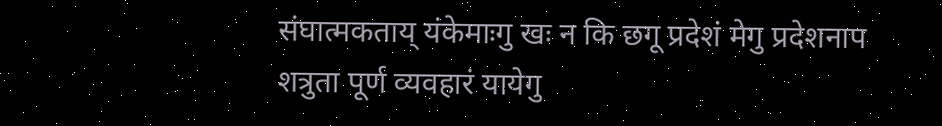संघात्मकताय् यंकेमाःगु खः न कि छगू प्रदेशं मेगु प्रदेशनाप शत्रुता पूर्ण व्यवहारं यायेगु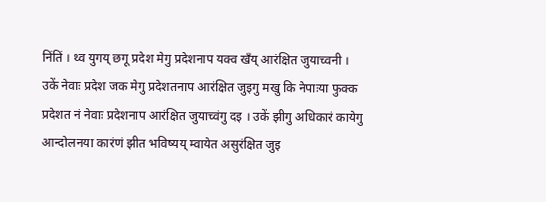निंतिं । थ्व युगय् छगू प्रदेश मेगु प्रदेशनाप यक्व खँय् आरंक्षित जुयाच्वनी । उकें नेवाः प्रदेश जक मेगु प्रदेशतनाप आरंक्षित जुइगु मखु कि नेपाःया फुक्क प्रदेशत नं नेवाः प्रदेशनाप आरंक्षित जुयाच्वंगु दइ । उकें झीगु अधिकारं कायेगु आन्दोलनया कारंणं झीत भविष्यय् म्वायेत असुरंक्षित जुइ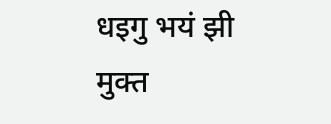धइगु भयं झी मुक्त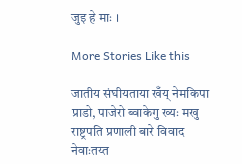जुइ हे माः ।

More Stories Like this

जातीय संघीयताया खँय् नेमकिपा
प्राडो, पाजेरो ब्वाकेगु ख्यः मखु
राष्ट्रपति प्रणाली बारे विवाद
नेवाःतय्त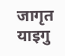जागृत याइगु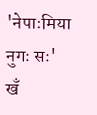'नेपाःमिया नुगः सः'
खँ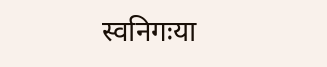स्वनिगःया